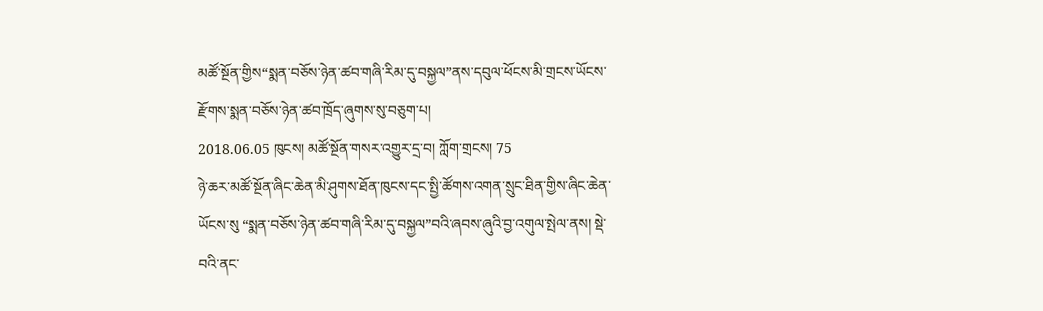མཚོ་སྔོན་གྱིས“སྨན་བཅོས་ཉེན་ཚབ་གཞི་རིམ་དུ་བསྐྱལ”ནས་དབུལ་ཕོངས་མི་གྲངས་ཡོངས་རྫོགས་སྨན་བཅོས་ཉེན་ཚབ་ཁྲོད་ཞུགས་སུ་བཅུག་པ།
2018.06.05 ཁུངས། མཚོ་སྔོན་གསར་འགྱུར་དྲ་བ། ཀློག་གྲངས། 75
ཉེ་ཆར་མཚོ་སྔོན་ཞིང་ཆེན་མི་ཤུགས་ཐོན་ཁུངས་དང་སྤྱི་ཚོགས་འགན་སྲུང་ཐིན་གྱིས་ཞིང་ཆེན་ཡོངས་སུ “སྨན་བཅོས་ཉེན་ཚབ་གཞི་རིམ་དུ་བསྐྱལ”བའི་ཞབས་ཞུའི་བྱ་འགུལ་སྤེལ་ནས། སྡེ་བའི་ནང་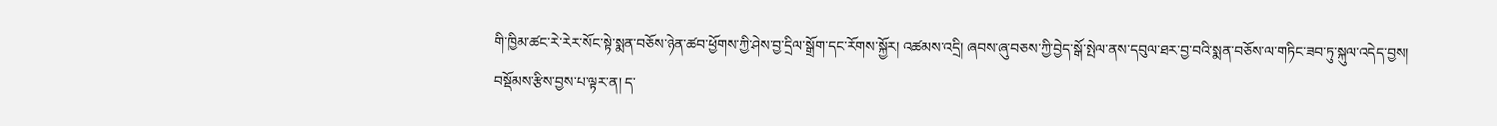གི་ཁྱིམ་ཚང་རེ་རེར་སོང་སྟེ་སྨན་བཅོས་ཉེན་ཚབ་ཕྱོགས་ཀྱི་ཤེས་བྱ་དྲིལ་སྒྲོག་དང་རོགས་སྐྱོར། འཚམས་འདྲི། ཞབས་ཞུ་བཅས་ཀྱི་བྱེད་སྒོ་སྤེལ་ནས་དབུལ་ཐར་བྱ་བའི་སྨན་བཅོས་ལ་གཏིང་ཟབ་ཏུ་སྐུལ་འདེད་བྱས།
བསྡོམས་རྩིས་བྱས་པ་ལྟར་ན། ད་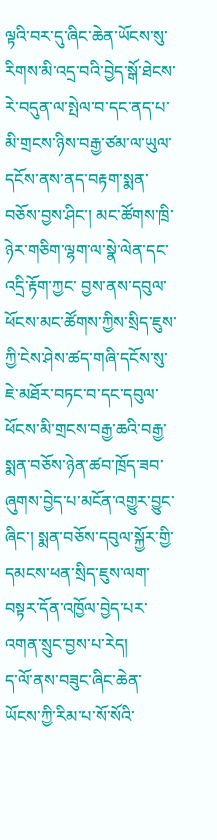ལྟའི་བར་དུ་ཞིང་ཆེན་ཡོངས་སུ་རིགས་མི་འདྲ་བའི་བྱེད་སྒོ་ཐེངས་རེ་བདུན་ལ་སྤེལ་བ་དང་ནད་པ་མི་གྲངས་ཉིས་བརྒྱ་ཙམ་ལ་ཡུལ་དངོས་ནས་ནད་བརྟག་སྨན་བཅོས་བྱས་ཤིང་། མང་ཚོགས་ཁྲི་ཉེར་གཅིག་ལྷག་ལ་སྣེ་ལེན་དང་འདྲི་རྟོག་ཀྱང་ བྱས་ནས་དབུལ་ཕོངས་མང་ཚོགས་ཀྱིས་སྲིད་ཇུས་ཀྱི་ངེས་ཤེས་ཚད་གཞི་དངོས་སུ་ཇེ་མཐོར་བཏང་བ་དང་དབུལ་ཕོངས་མི་གྲངས་བརྒྱ་ཆའི་བརྒྱ་སྨན་བཅོས་ཉེན་ཚབ་ཁྲོད་ཟབ་ཞུགས་བྱེད་པ་མངོན་འགྱུར་བྱུང་ཞིང་། སྨན་བཅོས་དབུལ་སྐྱོར་གྱི་དམངས་ཕན་སྲིད་ཇུས་ལག་བསྟར་དོན་འཁྱོལ་བྱེད་པར་འགན་སྲུང་བྱས་པ་རེད།
ད་ལོ་ནས་བཟུང་ཞིང་ཆེན་ཡོངས་ཀྱི་རིམ་པ་སོ་སོའི་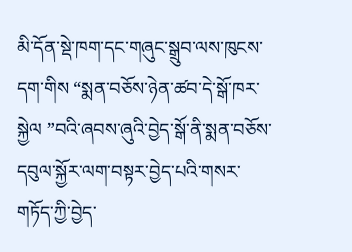མི་དོན་སྡེ་ཁག་དང་གཞུང་སྒྲུབ་ལས་ཁུངས་དག་གིས “སྨན་བཅོས་ཉེན་ཚབ་དེ་སྒོ་ཁར་སྐྱེལ ”བའི་ཞབས་ཞུའི་བྱེད་སྒོ་ནི་སྨན་བཅོས་དབུལ་སྐྱོར་ལག་བསྟར་བྱེད་པའི་གསར་གཏོད་ཀྱི་བྱེད་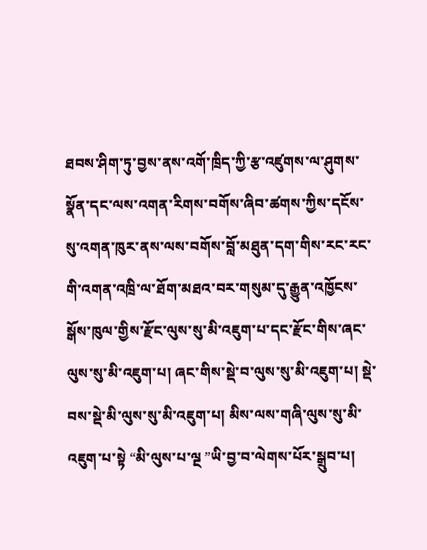ཐབས་ཤིག་ཏུ་བྱས་ནས་འགོ་ཁྲིད་ཀྱི་རྩ་འཛུགས་ལ་ཤུགས་སྣོན་དང་ལས་འགན་རིགས་བགོས་ཞིབ་ཚགས་ཀྱིས་དངོས་སུ་འགན་ཁུར་ནས་ལས་བགོས་བློ་མཐུན་དག་གིས་རང་རང་གི་འགན་འཁྲི་ལ་ཐོག་མཐའ་བར་གསུམ་དུ་རྒྱུན་འཁྱོངས་སྒོས་ཁུལ་གྱིས་རྫོང་ལུས་སུ་མི་འཇུག་པ་དང་རྫོང་གིས་ཞང་ལུས་སུ་མི་འཇུག་པ། ཞང་གིས་སྡེ་བ་ལུས་སུ་མི་འཇུག་པ། སྡེ་བས་སྡེ་མི་ལུས་སུ་མི་འཇུག་པ། མིས་ལས་གཞི་ལུས་སུ་མི་འཇུག་པ་སྟེ “མི་ལུས་པ་ལྔ ”ཡི་བྱ་བ་ལེགས་པོར་སྒྲུབ་པ།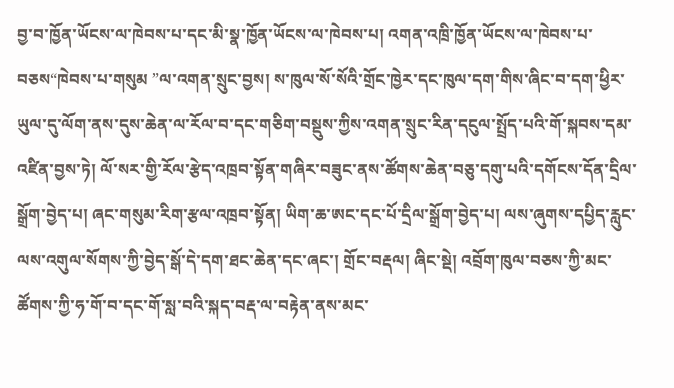བྱ་བ་ཁྱོན་ཡོངས་ལ་ཁེབས་པ་དང་མི་སྣ་ཁྱོན་ཡོངས་ལ་ཁེབས་པ། འགན་འཁྲི་ཁྱོན་ཡོངས་ལ་ཁེབས་པ་བཅས“ཁེབས་པ་གསུམ ”ལ་འགན་སྲུང་བྱས། ས་ཁུལ་སོ་སོའི་གྲོང་ཁྱེར་དང་ཁུལ་དག་གིས་ཞིང་བ་དག་ཕྱིར་ཡུལ་དུ་ལོག་ནས་དུས་ཆེན་ལ་རོལ་བ་དང་གཅིག་བསྡུས་ཀྱིས་འགན་སྲུང་རིན་དངུལ་སྤྲོད་པའི་གོ་སྐབས་དམ་འཛིན་བྱས་ཏེ། ལོ་སར་གྱི་རོལ་རྩེད་འཁྲབ་སྟོན་གཞིར་བཟུང་ནས་ཚོགས་ཆེན་བཅུ་དགུ་པའི་དགོངས་དོན་དྲིལ་སྒྲོག་བྱེད་པ། ཞང་གསུམ་རིག་རྩལ་འཁྲབ་སྟོན། ཡིག་ཆ་ཨང་དང་པོ་དྲིལ་སྒྲོག་བྱེད་པ། ལས་ཞུགས་དཔྱིད་རླུང་ལས་འགུལ་སོགས་ཀྱི་བྱེད་སྒོ་དེ་དག་ཐང་ཆེན་དང་ཞང་། གྲོང་བརྡལ། ཞིང་སྡེ། འབྲོག་ཁུལ་བཅས་ཀྱི་མང་ཚོགས་ཀྱི་ཧ་གོ་བ་དང་གོ་སླ་བའི་སྐད་བརྡ་ལ་བརྟེན་ནས་མང་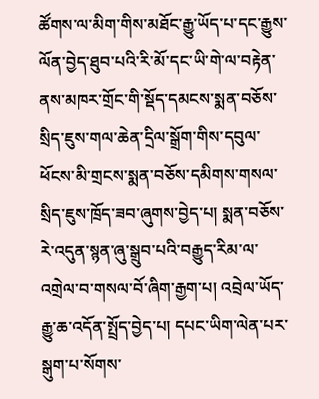ཚོགས་ལ་མིག་གིས་མཐོང་རྒྱུ་ཡོད་པ་དང་རྒྱུས་ལོན་བྱེད་ཐུབ་པའི་རི་མོ་དང་ཡི་གེ་ལ་བརྟེན་ནས་མཁར་གྲོང་གི་སྡོད་དམངས་སྨན་བཅོས་སྲིད་ཇུས་གལ་ཆེན་དྲིལ་སྒྲོག་གིས་དབུལ་ཕོངས་མི་གྲངས་སྨན་བཅོས་དམིགས་གསལ་སྲིད་ཇུས་ཁྲོད་ཟབ་ཞུགས་བྱེད་པ། སྨན་བཅོས་རེ་འདུན་སྙན་ཞུ་སྒྲུབ་པའི་བརྒྱུད་རིམ་ལ་འགྲེལ་བ་གསལ་བོ་ཞིག་རྒྱག་པ། འབྲེལ་ཡོད་རྒྱུ་ཆ་འདོན་སྤྲོད་བྱེད་པ། དཔང་ཡིག་ལེན་པར་སྒུག་པ་སོགས་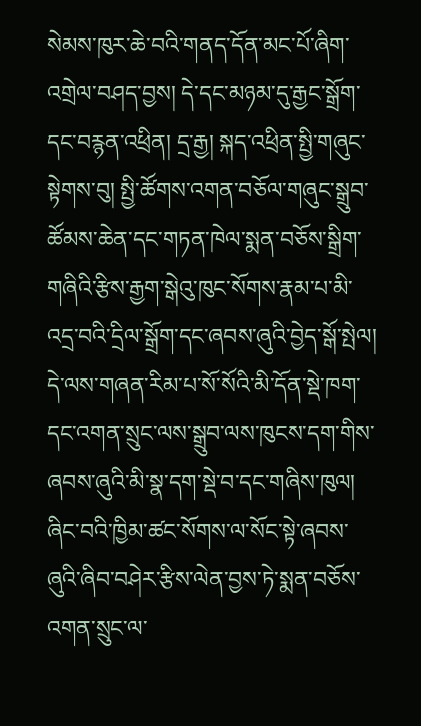སེམས་ཁུར་ཆེ་བའི་གནད་དོན་མང་པོ་ཞིག་འགྲེལ་བཤད་བྱས། དེ་དང་མཉམ་དུ་རྒྱང་སྒྲོག་དང་བརྙན་འཕྲིན། དྲ་རྒྱ། སྐད་འཕྲིན་སྤྱི་གཞུང་སྟེགས་བུ། སྤྱི་ཚོགས་འགན་བཅོལ་གཞུང་སྒྲུབ་ཚོམས་ཆེན་དང་གཏན་ཁེལ་སྨན་བཅོས་སྒྲིག་གཞིའི་རྩིས་རྒྱག་སྒེའུ་ཁུང་སོགས་རྣམ་པ་མི་འདྲ་བའི་དྲིལ་སྒྲོག་དང་ཞབས་ཞུའི་བྱེད་སྒོ་སྤེལ།
དེ་ལས་གཞན་རིམ་པ་སོ་སོའི་མི་དོན་སྡེ་ཁག་དང་འགན་སྲུང་ལས་སྒྲུབ་ལས་ཁུངས་དག་གིས་ཞབས་ཞུའི་མི་སྣ་དག་སྡེ་བ་དང་གཞིས་ཁུལ། ཞིང་བའི་ཁྱིམ་ཚང་སོགས་ལ་སོང་སྟེ་ཞབས་ཞུའི་ཞིབ་བཤེར་རྩིས་ལེན་བྱས་ཏེ་སྨན་བཅོས་འགན་སྲུང་ལ་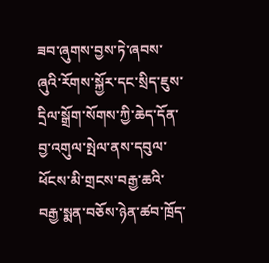ཟབ་ཞུགས་བྱས་ཏེ་ཞབས་ཞུའི་རོགས་སྐྱོར་དང་སྲིད་ཇུས་དྲིལ་སྒྲོག་སོགས་ཀྱི་ཆེད་དོན་བྱ་འགུལ་སྤེལ་ནས་དབུལ་ཕོངས་མི་གྲངས་བརྒྱ་ཆའི་བརྒྱ་སྨན་བཅོས་ཉེན་ཚབ་ཁྲོད་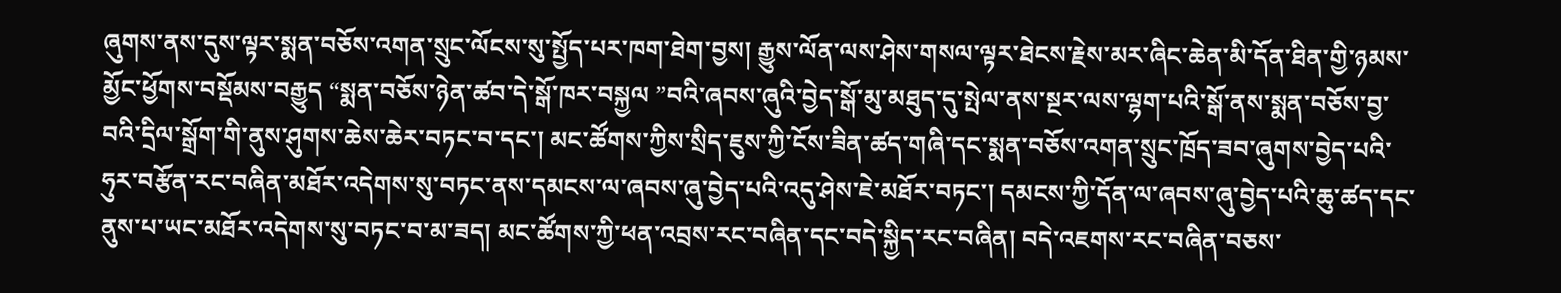ཞུགས་ནས་དུས་ལྟར་སྨན་བཅོས་འགན་སྲུང་ལོངས་སུ་སྤྱོད་པར་ཁག་ཐེག་བྱས། རྒྱུས་ལོན་ལས་ཤེས་གསལ་ལྟར་ཐེངས་རྗེས་མར་ཞིང་ཆེན་མི་དོན་ཐིན་གྱི་ཉམས་མྱོང་ཕྱོགས་བསྡོམས་བརྒྱུད “སྨན་བཅོས་ཉེན་ཚབ་དེ་སྒོ་ཁར་བསྐྱལ ”བའི་ཞབས་ཞུའི་བྱེད་སྒོ་མུ་མཐུད་དུ་སྤེལ་ནས་སྔར་ལས་ལྷག་པའི་སྒོ་ནས་སྨན་བཅོས་བྱ་བའི་དྲིལ་སྒྲོག་གི་ནུས་ཤུགས་ཆེས་ཆེར་བཏང་བ་དང་། མང་ཚོགས་ཀྱིས་སྲིད་ཇུས་ཀྱི་ངོས་ཟིན་ཚད་གཞི་དང་སྨན་བཅོས་འགན་སྲུང་ཁྲོད་ཟབ་ཞུགས་བྱེད་པའི་ཧུར་བརྩོན་རང་བཞིན་མཐོར་འདེགས་སུ་བཏང་ནས་དམངས་ལ་ཞབས་ཞུ་བྱེད་པའི་འདུ་ཤེས་ཇེ་མཐོར་བཏང་། དམངས་ཀྱི་དོན་ལ་ཞབས་ཞུ་བྱེད་པའི་ཆུ་ཚད་དང་ནུས་པ་ཡང་མཐོར་འདེགས་སུ་བཏང་བ་མ་ཟད། མང་ཚོགས་ཀྱི་ཕན་འབྲས་རང་བཞིན་དང་བདེ་སྐྱིད་རང་བཞིན། བདེ་འཇགས་རང་བཞིན་བཅས་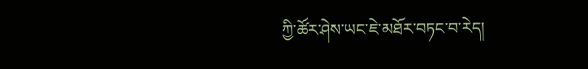ཀྱི་ཚོར་ཤེས་ཡང་ཇེ་མཐོར་བཏང་བ་རེད།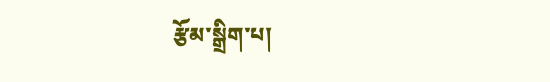རྩོམ་སྒྲིག་པ།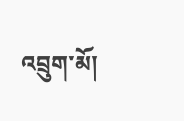འབྲུག་མོ།